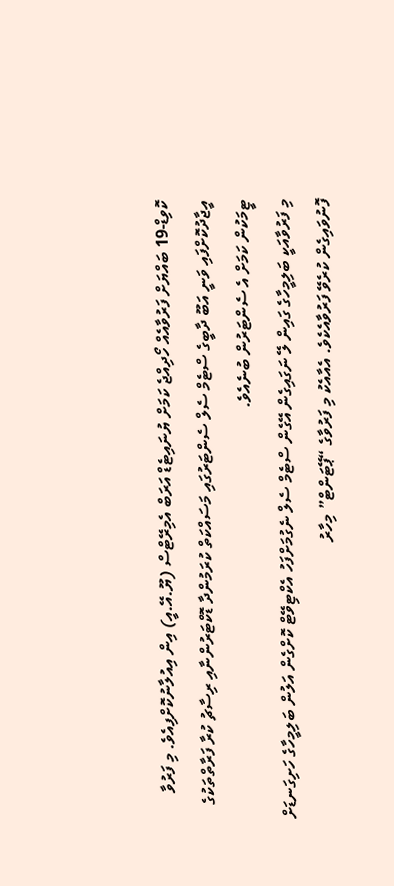ކޮވިޑް-19 ބައްޔަށް ފަރުވާއެއް ހޯދިއްޖެ ކަމަށް ޔުނައިޓެޑް އަރަބް އެމިރޭޓްސް (ޔޫ.އޭ.އީ) އިން އިއުލާނުކޮށްފިއެވެ. މި ފަރުވާ އީޖާދުކޮށްފައި ވަނީ އަބޫ ދާބީގެ ސްޓެމް ސެލް ސެންޓަރުގައި މަސައްކަތް ކުރަމުންދާ ޑޮކްޓަރުންނާއި ރިސާޗު ކުރާ ފަރާތްތަކުގެ ޓީމަކުން ކަމަށް އެ ސެންޓަރުން ބުނެއެވެ.
މި ފަރުވާއަކީ ބަލިމީހާގެ ގައިން ލޭ ނަގައިގެން އޭގެން ސްޓެމް ސެލް ނެގުމަށްފަހު އެކްޓިވޭޓް ކޮށްގެން އަލުން ބަލިމީހާގެ ހަށިގަނޑަށް ފޮނުވައިގެން ކުރެވޭ ފަރުވާއެކެވެ. އެއާއެކު މި ފަރުވާގެ “ޕޭޓަންޓް” މިހާރު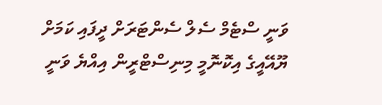ވަނީ ސްޓެމް ސެލް ސެންޓަރަށް ދީފައި ކަމަށް ޔޫއޭއީގެ އިކޮނޮމީ މިނިސްޓްރީން އިއްޔެ ވަނީ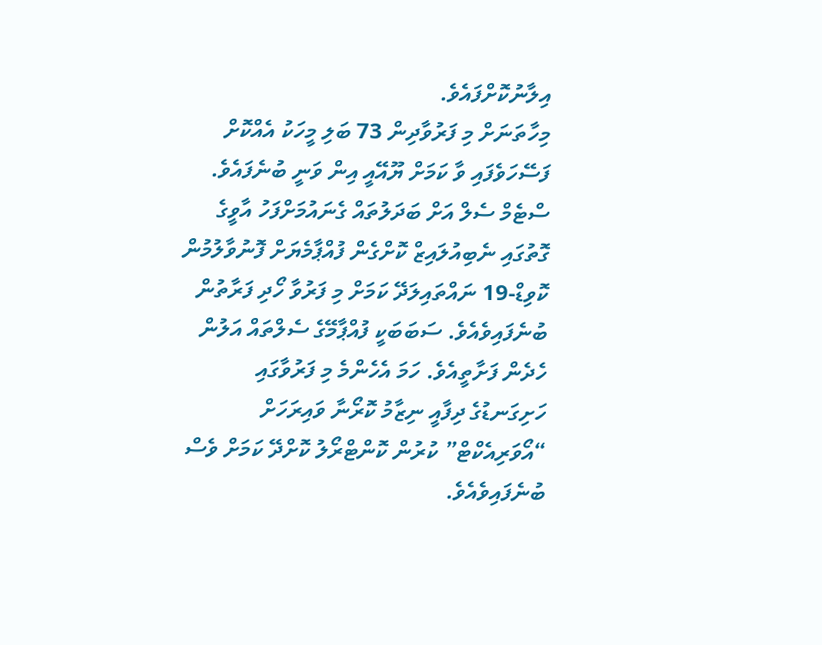އިލާނުކޮށްފައެވެ.
މިހާތަނަށް މި ފަރުވާދިން 73 ބަލި މީހަކު އެއްކޮށް ފަސޭހަވެފައި ވާ ކަމަށް ޔޫއޭއީ އިން ވަނީ ބުނެފައެވެ. ސްޓެމް ސެލް އަށް ބަދަލުތައް ގެނައުމަށްފަހު އާވީގެ ގޮތުގައި ނެބިއުލައިޒް ކޮށްގެން ފުއްޕާމެޔަށް ފޮނުވާލުމުން ކޮވިޑް-19 ނައްތައިލަދޭ ކަމަށް މި ފަރުވާ ހޯދި ފަރާތުން ބުނެފައިވެއެވެ. ސަބަބަކީ ފުއްޕާމޭގެ ސެލްތައް އަލުން ހެދެން ފަށާތީއެވެ. ހަމަ އެހެންމެ މި ފަރުވާގައި ހަށިގަނޑުގެ ދިފާއީ ނިޒާމު ކޮރޯނާ ވައިރަހަށް “އޯވަރިއެކްޓް” ކުރުން ކޮންޓްރޯލު ކޮށްދޭ ކަމަށް ވެސް ބުނެފައިވެއެވެ.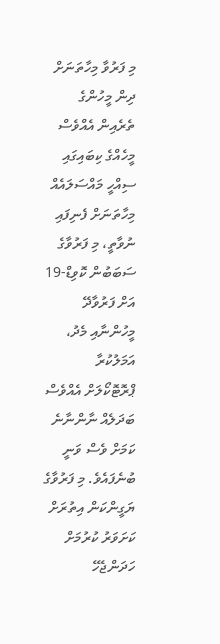މި ފަރުވާ މިހާތަނަށް ދިން މީހުންގެ ތެރެއިން އެއްވެސް މީހެއްގެ ކިބައިގައި ސިއްހީ މައްސަލައެއް މިހާތަނަށް ފެނިފައި ނުވާތީ، މި ފަރުވާގެ ސަބަބުން ކޮވިޑް-19 އަށް ފަރުވާދޭ މީހުންނާއި މެދު، އަމަލުކުރާ ޕްރޮޓޮކޯލަށް އެއްވެސް ބަދަލެއް ނާންނާނެ ކަމަށް ވެސް ވަނީ ބުނެފައެވެ. މި ފަރުވާގެ ޔަގީންކަން އިތުރަށް ކަށަވަރު ކުރުމަށް ހަދަންޖެހޭ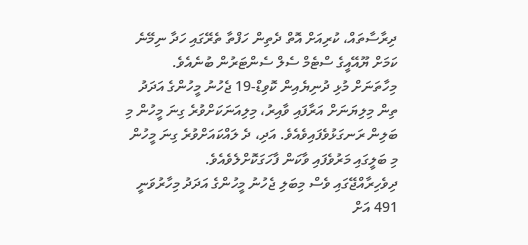ދިރާސާތައް، ކުރިއަށް އޮތް ދެތިން ހަފްތާ ތެރޭގައި ހަދާ ނިމޭނެ ކަމަށް ޔޫއޭއީގެ ސްޓެމް ސެލް ސެންޓަރުން ބުނެއެވެ.
މިހާތަނަށް މުޅި ދުނިޔެއިން ކޮވިޑް-19 ޖެހުނު މީހުންގެ އަދަދު ތިން މިލިޔަނަށް އަރާފައި ވާއިރު، މިލިއަނަކަށްވުރެ ގިނަ މީހުން މި ބަލިން ރަނގަޅުވެފައިވެއެވެ. އަދި، ދެ ލައްކައަށްވުރެ ގިނަ މީހުން މި ބަލީގައި މަރުވެފައި ވާކަން ފާހަގަކޮށްލެވެއެވެ.
ދިވެހިރާއްޖޭގައި ވެސް މިބަލި ޖެހުނު މީހުންގެ އަދަދު މިހާރުވަނީ 491 އަށް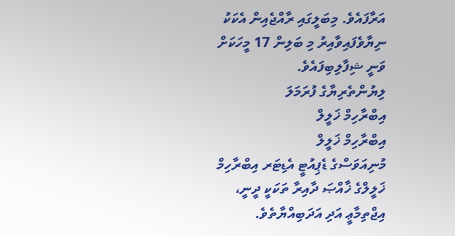އަރާފައެވެ. މިބަލީގައި ރާއްޖެއިން އެކަކު ނިޔާވެފައިވާއިރު މި ބަލިން 17 މީހަކަށް ވަނީ ޝިފާލިބިފައެވެ.
ލިޔުންތެރިޔާގެ ފުރަމަލަ
އިބްރާހިމް ޚަލީލް
އިބްރާހިމް ޚަލީލް
މުނިއަވަސްގެ ޑެޕިއުޓީ އެޑިޓަރ އިބްރާހިމް ޚަލީލްގެ ޚާއްޞަ ދާއިރާ ތަކަކީ ދީނީ، އިޖްތިމާޢީ އަދި އަދަބިއްޔާތެވެ.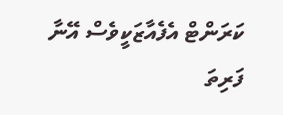ކަރަންޓް އެފެއާޒަކީވެސް އޭނާ ފަރިތަ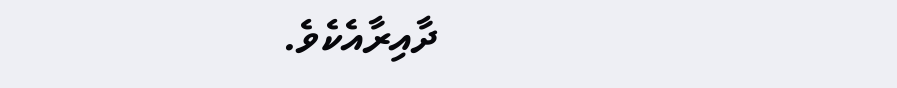ދާއިރާއެކެވެ.